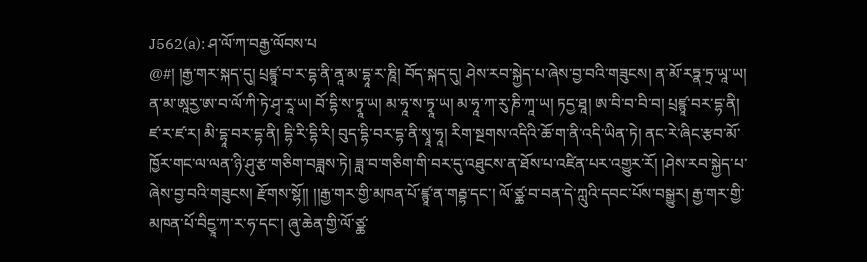J562(a): ཤ་ལོ་ཀ་བརྒྱ་ལོབས་པ
@#། །རྒྱ་གར་སྐད་དུ། པྲཛྙཱ་བ་ར་དྷ་ནི་ནཱ་མ་དྷཱ་ར་ཎཱི། བོད་སྐད་དུ། ཤེས་རབ་སྐྱེད་པ་ཞེས་བྱ་བའི་གཟུངས། ན་མོ་རཏྣ་ཏྲ་ཡཱ་ཡ། ན་མ་ཨཱརྱ་ཨ་བ་ལོ་ཀི་ཏེ་ཤྭ་རཱ་ཡ། བོ་དྷི་ས་ཏྭཱ་ཡ། མ་ཧཱ་ས་ཏྭཱ་ཡ། མ་ཧཱ་ཀ་རུ་ཎི་ཀཱ་ཡ། ཏདྱ་ཐཱ། ཨ་བི་བ་བི་བ། པྲཛྙཱ་བར་དྷ་ནི། ཛ་ར་ཛ་ར། མི་དྷཱ་བར་དྷ་ནི། དྷི་རི་དྷི་རི། བུད་དྷི་བར་དྷ་ནི་སྭཱ་ཧཱ། རིག་སྔགས་འདིའི་ཆོ་ག་ནི་འདི་ཡིན་ཏེ། ནང་རེ་ཞིང་རྩབ་མོ་ཁྱོར་གང་ལ་ལན་ཉི་ཤུ་རྩ་གཅིག་བཟླས་ཏེ། ཟླ་བ་གཅིག་གི་བར་དུ་འཐུངས་ན་ཐོས་པ་འཛིན་པར་འགྱུར་རོ། །ཤེས་རབ་སྐྱེད་པ་ཞེས་བྱ་བའི་གཟུངས། རྫོགས་སྷོ།། །།རྒྱ་གར་གྱི་མཁན་པོ་ཛྙཱ་ན་གརྦྷ་དང་། ལོ་ཙྪ་བ་བན་དེ་ཀླུའི་དབང་པོས་བསྒྱུར། རྒྱ་གར་གྱི་མཁན་པོ་བིདྱཱ་ཀ་ར་ཧ་དང་། ཞུ་ཆེན་གྱི་ལོ་ཙྪ་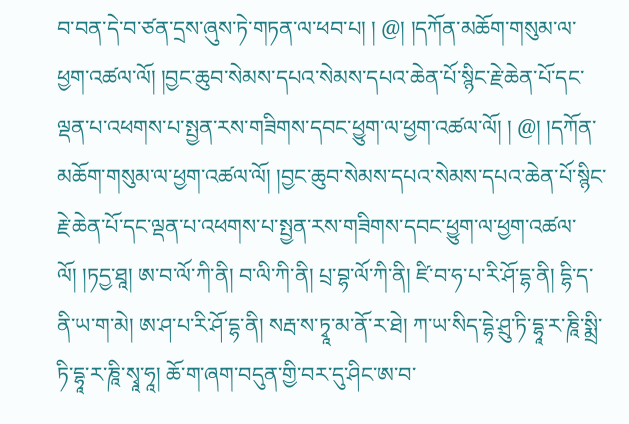བ་བན་དེ་བ་ཙན་དྲས་ཞུས་ཏེ་གཏན་ལ་ཕབ་པ། ། @། །དཀོན་མཆོག་གསུམ་ལ་ཕྱག་འཚལ་ལོ། །བྱང་ཆུབ་སེམས་དཔའ་སེམས་དཔའ་ཆེན་པོ་སྙིང་རྗེ་ཆེན་པོ་དང་ལྡན་པ་འཕགས་པ་སྤྱན་རས་གཟིགས་དབང་ཕྱུག་ལ་ཕྱག་འཚལ་ལོ། ། @། །དཀོན་མཆོག་གསུམ་ལ་ཕྱག་འཚལ་ལོ། །བྱང་ཆུབ་སེམས་དཔའ་སེམས་དཔའ་ཆེན་པོ་སྙིང་རྗེ་ཆེན་པོ་དང་ལྡན་པ་འཕགས་པ་སྤྱན་རས་གཟིགས་དབང་ཕྱུག་ལ་ཕྱག་འཚལ་ལོ། །ཏདྱ་ཐཱ། ཨ་བ་ལོ་ཀི་ནི། བ་ལི་ཀི་ནི། པྲ་བྷ་ལོ་ཀི་ནི། ཛི་བ་ཧ་པ་རི་ཤོ་དྷ་ནི། དྷི་ད་ནི་ཡ་ག་མེ། ཨ་ཤ་པ་རི་ཤོ་དྷ་ནི། སརྦ་ས་ཏྭཱ་མ་ནོ་ར་ཐེ། ཀ་ཡ་སིད་དྷེ་ཤྲུ་ཏི་དྷཱ་ར་ཎཱི་སྨྲི་ཏི་དྷཱ་ར་ཎཱི་སྭཱ་ཧཱ། ཆོ་ག་ཞག་བདུན་གྱི་བར་དུ་ཤིང་ཨ་བ་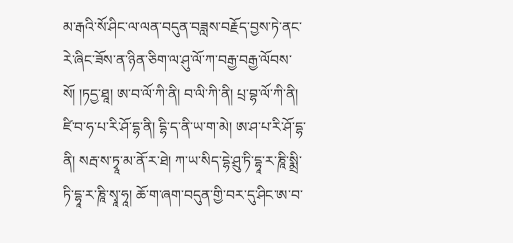མ་རྒའི་སོ་ཤིང་ལ་ལན་བདུན་བཟླས་བརྗོད་བྱས་ཏེ་ནང་རེ་ཞིང་ཟོས་ན་ཉིན་ཅིག་ལ་ཤུ་ལོ་ཀ་བརྒྱ་བརྒྱ་ལོབས་སོ། །ཏདྱ་ཐཱ། ཨ་བ་ལོ་ཀི་ནི། བ་ལི་ཀི་ནི། པྲ་བྷ་ལོ་ཀི་ནི། ཛི་བ་ཧ་པ་རི་ཤོ་དྷ་ནི། དྷི་ད་ནི་ཡ་ག་མེ། ཨ་ཤ་པ་རི་ཤོ་དྷ་ནི། སརྦ་ས་ཏྭཱ་མ་ནོ་ར་ཐེ། ཀ་ཡ་སིད་དྷེ་ཤྲུ་ཏི་དྷཱ་ར་ཎཱི་སྨྲི་ཏི་དྷཱ་ར་ཎཱི་སྭཱ་ཧཱ། ཆོ་ག་ཞག་བདུན་གྱི་བར་དུ་ཤིང་ཨ་བ་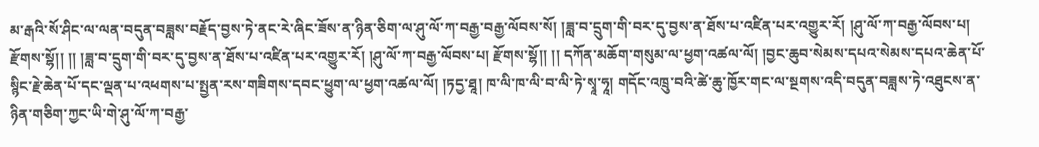མ་རྒའི་སོ་ཤིང་ལ་ལན་བདུན་བཟླས་བརྗོད་བྱས་ཏེ་ནང་རེ་ཞིང་ཟོས་ན་ཉིན་ཅིག་ལ་ཤུ་ལོ་ཀ་བརྒྱ་བརྒྱ་ལོབས་སོ། །ཟླ་བ་དྲུག་གི་བར་དུ་བྱས་ན་ཐོས་པ་འཛིན་པར་འགྱུར་རོ། །ཤུ་ལོ་ཀ་བརྒྱ་ལོབས་པ། རྫོགས་སྷོ།། །། །ཟླ་བ་དྲུག་གི་བར་དུ་བྱས་ན་ཐོས་པ་འཛིན་པར་འགྱུར་རོ། །ཤུ་ལོ་ཀ་བརྒྱ་ལོབས་པ། རྫོགས་སྷོ།། །། དཀོན་མཆོག་གསུམ་ལ་ཕྱག་འཚལ་ལོ། །བྱང་ཆུབ་སེམས་དཔའ་སེམས་དཔའ་ཆེན་པོ་སྙིང་རྗེ་ཆེན་པོ་དང་ལྡན་པ་འཕགས་པ་སྤྱན་རས་གཟིགས་དབང་ཕྱུག་ལ་ཕྱག་འཚལ་ལོ། །ཏདྱ་ཐཱ། ཁ་ལི་ཁ་ལི་བ་ལི་ཏེ་སྭཱ་ཧཱ། གདོང་འཁྲུ་བའི་ཚེ་ཆུ་ཁྱོར་གང་ལ་སྔགས་འདི་བདུན་བཟླས་ཏེ་འཐུངས་ན་ཉིན་གཅིག་ཀྱང་ཡི་གེ་ཤུ་ལོ་ཀ་བརྒྱ་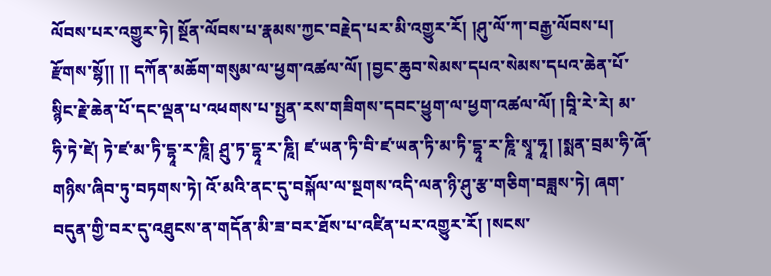ལོབས་པར་འགྱུར་ཏེ། སྔོན་ལོབས་པ་རྣམས་ཀྱང་བརྗེད་པར་མི་འགྱུར་རོ། །ཤུ་ལོ་ཀ་བརྒྱ་ལོབས་པ། རྫོགས་སྷོ།། །། དཀོན་མཆོག་གསུམ་ལ་ཕྱག་འཚལ་ལོ། །བྱང་ཆུབ་སེམས་དཔའ་སེམས་དཔའ་ཆེན་པོ་སྙིང་རྗེ་ཆེན་པོ་དང་ལྡན་པ་འཕགས་པ་སྤྱན་རས་གཟིགས་དབང་ཕྱུག་ལ་ཕྱག་འཚལ་ལོ། །བཱི་རེ་རེ། མ་ཧི་ཏེ་ཛེ། ཏེ་ཛ་མ་ཏི་དྷཱ་ར་ཎཱི། ཤྲུ་ཏ་དྷཱ་ར་ཎཱི། ཛ་ཡན་ཏི་བི་ཛ་ཡན་ཏི་མ་ཏི་དྷཱ་ར་ཎཱི་སྭཱ་ཧཱ། །སྨན་བྲམ་ཧི་ཞོ་གཉིས་ཞིབ་ཏུ་བཏགས་ཏེ། འོ་མའི་ནང་དུ་བསྐོལ་ལ་སྔགས་འདི་ལན་ཉི་ཤུ་རྩ་གཅིག་བཟླས་ཏེ། ཞག་བདུན་གྱི་བར་དུ་འཐུངས་ན་གདོན་མི་ཟ་བར་ཐོས་པ་འཛིན་པར་འགྱུར་རོ། །སངས་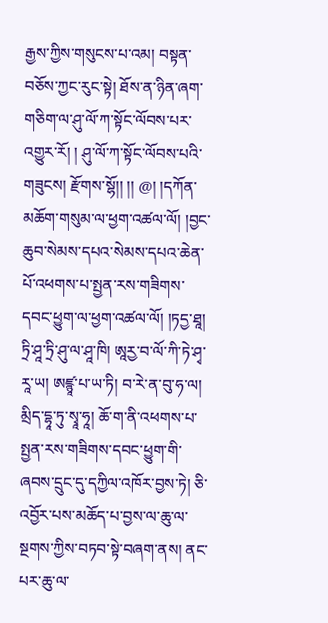རྒྱས་ཀྱིས་གསུངས་པ་འམ། བསྟན་བཅོས་ཀྱང་རུང་སྟེ། ཐོས་ན་ཉིན་ཞག་གཅིག་ལ་ཤུ་ལོ་ཀ་སྟོང་ལོབས་པར་འགྱུར་རོ། ། ཤུ་ལོ་ཀ་སྟོང་ལོབས་པའི་གཟུངས། རྫོགས་སྷོ།། །། @། །དཀོན་མཆོག་གསུམ་ལ་ཕྱག་འཚལ་ལོ། །བྱང་ཆུབ་སེམས་དཔའ་སེམས་དཔའ་ཆེན་པོ་འཕགས་པ་སྤྱན་རས་གཟིགས་དབང་ཕྱུག་ལ་ཕྱག་འཚལ་ལོ། །ཏདྱ་ཐཱ། ཏྲི་ཤཱ་ཏྲི་ཤུ་ལ་ཤཱ་ཁི། ཨཱརྱ་བ་ལོ་ཀི་ཏེ་ཤྭ་རཱ་ཡ། ཨཛྙཱ་པ་ཡ་ཏི། བ་རེ་ན་བུ་ཧ་ལ། མྲིད་དྷཱ་ཏུ་སྭཱ་ཧཱ། ཆོ་ག་ནི་འཕགས་པ་སྤྱན་རས་གཟིགས་དབང་ཕྱུག་གི་ཞབས་དྲུང་དུ་དཀྱིལ་འཁོར་བྱས་ཏེ། ཅི་འབྱོར་པས་མཆོད་པ་བྱས་ལ་ཆུ་ལ་སྔགས་ཀྱིས་བཏབ་སྟེ་བཞག་ནས། ནང་པར་ཆུ་ལ་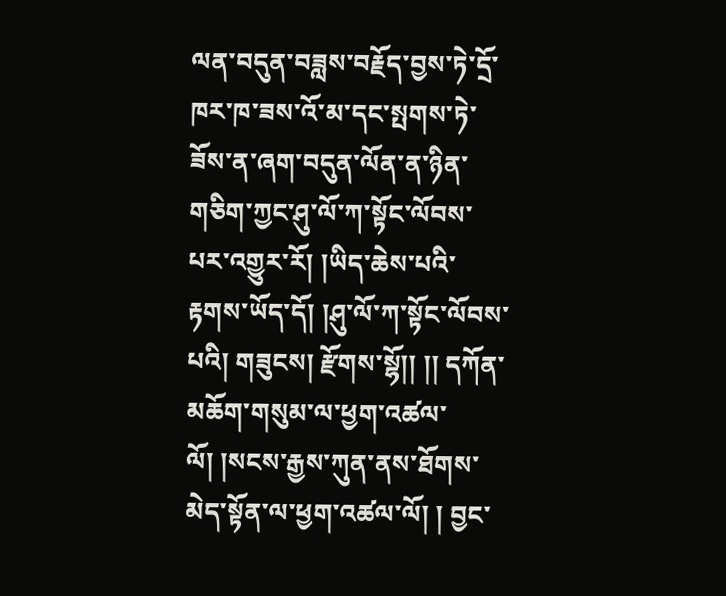ལན་བདུན་བཟླས་བརྗོད་བྱས་ཏེ་དྲོ་ཁར་ཁ་ཟས་འོ་མ་དང་སྤགས་ཏེ་ཟོས་ན་ཞག་བདུན་ལོན་ན་ཉིན་གཅིག་ཀྱང་ཤུ་ལོ་ཀ་སྟོང་ལོབས་པར་འགྱུར་རོ། །ཡིད་ཆེས་པའི་རྟགས་ཡོད་དོ། །ཤུ་ལོ་ཀ་སྟོང་ལོབས་པའི། གཟུངས། རྫོགས་སྷོ།། །། དཀོན་མཆོག་གསུམ་ལ་ཕྱག་འཚལ་ལོ། །སངས་རྒྱས་ཀུན་ནས་ཐོགས་མེད་སྟོན་ལ་ཕྱག་འཚལ་ལོ། ། བྱང་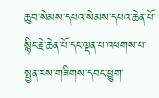ཆུབ་སེམས་དཔའ་སེམས་དཔའ་ཆེན་པོ་སྙིང་རྗེ་ཆེན་པོ་དང་ལྡན་པ་འཕགས་པ་སྤྱན་རས་གཟིགས་དབང་ཕྱུག་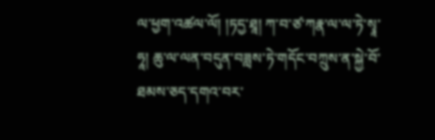ལ་ཕྱག་འཚལ་ལོ། །ཏདྱ་ཐཱ། ཀ་བ་ཙ་ཀརྣ་ལ་ལ་ཏེ་སྭཱ་ཧཱ། ཆུ་ལ་ལན་བདུན་བཟླས་ཏེ་གདོང་བཀྲུས་ན་སྐྱེ་བོ་ཐམས་ཅད་དགའ་བར་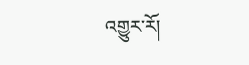འགྱུར་རོ།